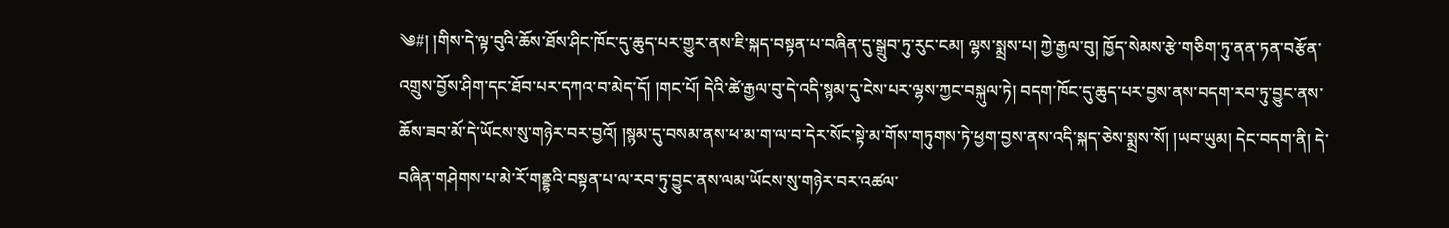༄#། །གིས་དེ་ལྟ་བུའི་ཆོས་ཐོས་ཤིང་ཁོང་དུ་ཆུད་པར་གྱུར་ནས་ཇི་སྐད་བསྟན་པ་བཞིན་དུ་སྒྲུབ་ཏུ་རུང་ངམ། ལྷས་སྨྲས་པ། ཀྱེ་རྒྱལ་བུ། ཁྱོད་སེམས་རྩེ་གཅིག་ཏུ་ནན་ཏན་བརྩོན་འགྲུས་བྱོས་ཤིག་དང་ཐོབ་པར་དཀའ་བ་མེད་དོ། །གང་པོ། དེའི་ཚེ་རྒྱལ་བུ་དེ་འདི་སྙམ་དུ་ངེས་པར་ལྷས་ཀྱང་བསྐུལ་ཏེ། བདག་ཁོང་དུ་ཆུད་པར་བྱས་ནས་བདག་རབ་ཏུ་བྱུང་ནས་ཆོས་ཟབ་མོ་དེ་ཡོངས་སུ་གཉེར་བར་བྱའོ། །སྙམ་དུ་བསམ་ནས་ཕ་མ་ག་ལ་བ་དེར་སོང་སྟེ་མ་གོས་གཏུགས་ཏེ་ཕྱག་བྱས་ནས་འདི་སྐད་ཅེས་སྨྲས་སོ། །ཡབ་ཡུམ། དེང་བདག་ནི། དེ་བཞིན་གཤེགས་པ་མེ་རོ་གནྡྷའི་བསྟན་པ་ལ་རབ་ཏུ་བྱུང་ནས་ལམ་ཡོངས་སུ་གཉེར་བར་འཚལ་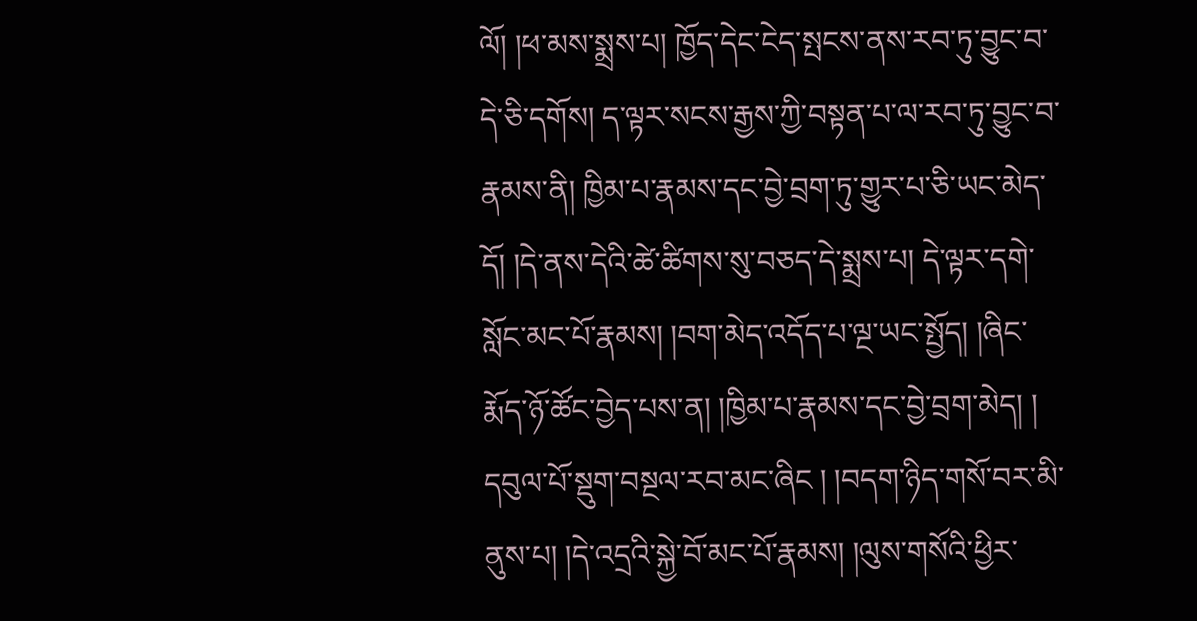ལོ། །ཕ་མས་སྨྲས་པ། ཁྱོད་དེང་ངེད་སྤངས་ནས་རབ་ཏུ་བྱུང་བ་དེ་ཅི་དགོས། ད་ལྟར་སངས་རྒྱས་ཀྱི་བསྟན་པ་ལ་རབ་ཏུ་བྱུང་བ་རྣམས་ནི། ཁྱིམ་པ་རྣམས་དང་བྱེ་བྲག་ཏུ་གྱུར་པ་ཅི་ཡང་མེད་དོ། །དེ་ནས་དེའི་ཚེ་ཚིགས་སུ་བཅད་དེ་སྨྲས་པ། དེ་ལྟར་དགེ་སློང་མང་པོ་རྣམས། །བག་མེད་འདོད་པ་ལྔ་ཡང་སྤྱོད། །ཞིང་རྨོད་ཉོ་ཚོང་བྱེད་པས་ན། །ཁྱིམ་པ་རྣམས་དང་བྱེ་བྲག་མེད། ། དབུལ་པོ་སྡུག་བསྔལ་རབ་མང་ཞིང ། །བདག་ཉིད་གསོ་བར་མི་ནུས་པ། །དེ་འདྲའི་སྐྱེ་བོ་མང་པོ་རྣམས། །ལུས་གསོའི་ཕྱིར་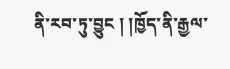ནི་རབ་ཏུ་བྱུང ། །ཁྱོད་ནི་རྒྱལ་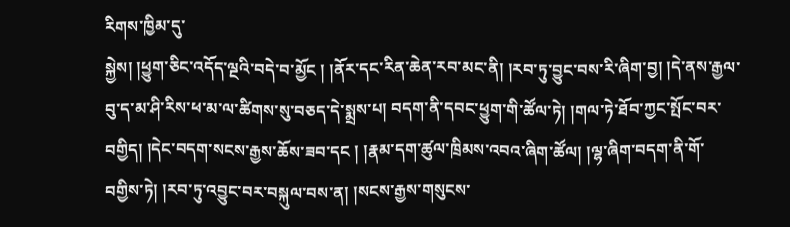རིགས་ཁྱིམ་དུ་
སྐྱེས། །ཕྱུག་ཅིང་འདོད་ལྔའི་བདེ་བ་མྱོང ། །ནོར་དང་རིན་ཆེན་རབ་མང་ནི། །རབ་ཏུ་བྱུང་བས་རི་ཞིག་བྱ། །དེ་ནས་རྒྱལ་བུ་ད་མ་ཤི་རིས་ཕ་མ་ལ་ཚིགས་སུ་བཅད་དེ་སྨྲས་པ། བདག་ནི་དབང་ཕྱུག་གི་ཚོལ་ཏེ། །གལ་ཏེ་ཐོབ་ཀྱང་སྤོང་བར་བགྱིད། །དེང་བདག་སངས་རྒྱས་ཆོས་ཟབ་དང ། །རྣམ་དག་ཚུལ་ཁྲིམས་འབའ་ཞིག་ཚོལ། །ལྷ་ཞིག་བདག་ནི་གོ་བགྱིས་ཏེ། །རབ་ཏུ་འབྱུང་བར་བསྐུལ་བས་ན། །སངས་རྒྱས་གསུངས་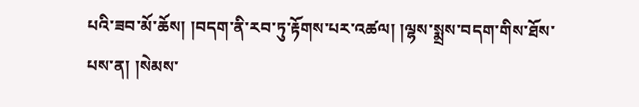པའི་ཟབ་མོ་ཆོས། །བདག་ནི་རབ་ཏུ་རྟོགས་པར་འཚལ། །ལྷས་སྨྲས་བདག་གིས་ཐོས་པས་ན། །སེམས་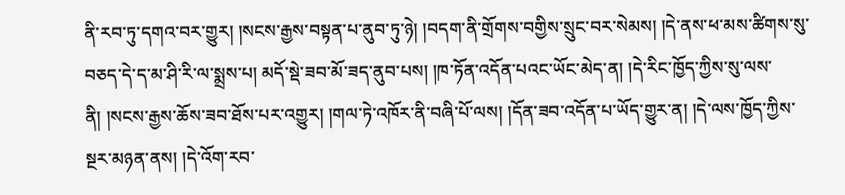ནི་རབ་ཏུ་དགའ་བར་གྱུར། །སངས་རྒྱས་བསྟན་པ་ནུབ་ཏུ་ཉེ། །བདག་ནི་གྲོགས་བགྱིས་སྲུང་བར་སེམས། །དེ་ནས་ཕ་མས་ཚིགས་སུ་བཅད་དེ་ད་མ་ཤི་རི་ལ་སྨྲས་པ། མདོ་སྡེ་ཟབ་མོ་ཟད་ནུབ་པས། །ཁ་ཏོན་འདོན་པའང་ཡོང་མེད་ན། །དེ་རིང་ཁྱོད་ཀྱིས་སུ་ལས་ནི། །སངས་རྒྱས་ཆོས་ཟབ་ཐོས་པར་འགྱུར། །གལ་ཏེ་འཁོར་ནི་བཞི་པོ་ལས། །དོན་ཟབ་འདོན་པ་ཡོད་གྱུར་ན། །དེ་ལས་ཁྱོད་ཀྱིས་སྔར་མཉན་ནས། །དེ་འོག་རབ་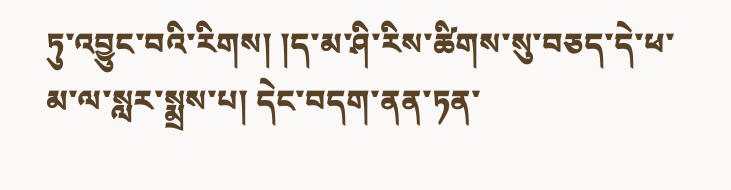ཏུ་འབྱུང་བའི་རིགས། །ད་མ་ཤི་རིས་ཚིགས་སུ་བཅད་དེ་ཕ་མ་ལ་སླར་སྨྲས་པ། དེང་བདག་ནན་ཏན་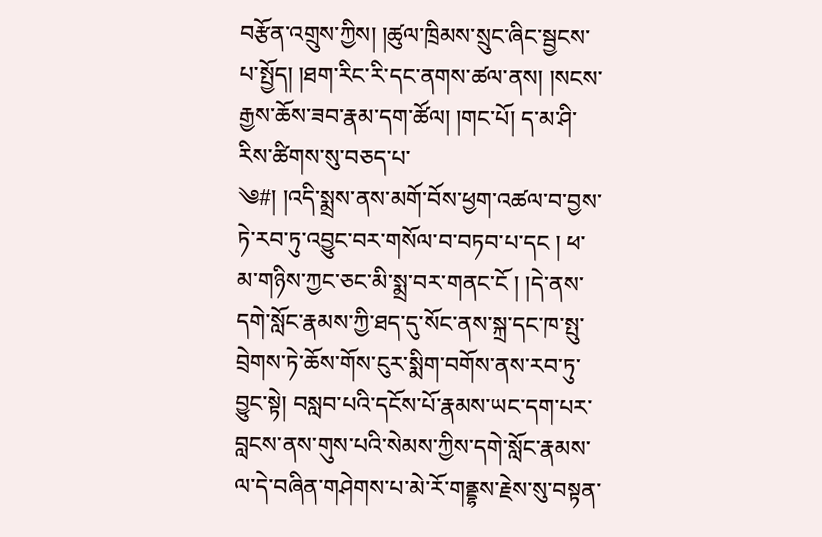བརྩོན་འགྲུས་ཀྱིས། །ཚུལ་ཁྲིམས་སྲུང་ཞིང་སྦྱངས་པ་སྤྱོད། །ཐག་རིང་རི་དང་ནགས་ཚལ་ནས། །སངས་རྒྱས་ཆོས་ཟབ་རྣམ་དག་ཚོལ། །གང་པོ། ད་མ་ཤི་རིས་ཚིགས་སུ་བཅད་པ་
༄#། །འདི་སྨྲས་ནས་མགོ་བོས་ཕྱག་འཚལ་བ་བྱས་ཏེ་རབ་ཏུ་འབྱུང་བར་གསོལ་བ་བཏབ་པ་དང ། ཕ་མ་གཉིས་ཀྱང་ཅང་མི་སྨྲ་བར་གནང་ངོ ། །དེ་ནས་དགེ་སློང་རྣམས་ཀྱི་ཐད་དུ་སོང་ནས་སྐྲ་དང་ཁ་སྤུ་བྲེགས་ཏེ་ཆོས་གོས་ངུར་སྨིག་བགོས་ནས་རབ་ཏུ་བྱུང་སྟེ། བསླབ་པའི་དངོས་པོ་རྣམས་ཡང་དག་པར་བླངས་ནས་གུས་པའི་སེམས་ཀྱིས་དགེ་སློང་རྣམས་ལ་དེ་བཞིན་གཤེགས་པ་མེ་རོ་གནྡྷས་རྗེས་སུ་བསྟན་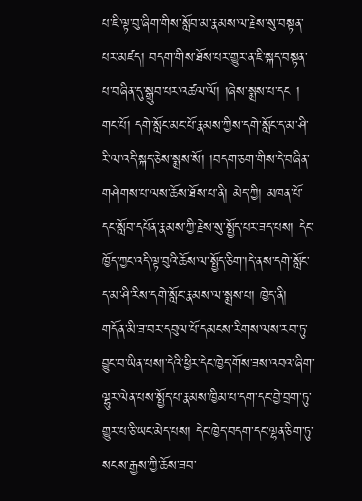པ་ཇི་ལྟ་བུ་ཞིག་གིས་སློབ་མ་རྣམས་ལ་རྗེས་སུ་བསྟན་པར་མཛད། བདག་གིས་ཐོས་པར་གྱུར་ན་ཇི་སྐད་བསྟན་པ་བཞིན་དུ་སྒྲུབ་པར་འཚལ་ལོ། །ཞེས་སྨྲས་པ་དང ། གང་པོ། དགེ་སློང་མང་པོ་རྣམས་ཀྱིས་དགེ་སློང་ད་མ་ཤི་རི་ལ་འདི་སྐད་ཅེས་སྨྲས་སོ། །བདག་ཅག་གིས་དེ་བཞིན་གཤེགས་པ་ལས་ཆོས་ཐོས་པ་ནི། མེད་ཀྱི། མཁན་པོ་དང་སློབ་དཔོན་རྣམས་ཀྱི་རྗེས་སུ་སྤྱོད་པར་ཟད་པས། དེང་ཁྱོད་ཀྱང་འདི་ལྟ་བུའི་ཆོས་ལ་སྤྱོད་ཅིག་།དེ་ནས་དགེ་སློང་ད་མ་ཤི་རིས་དགེ་སློང་རྣམས་ལ་སྨྲས་པ། ཁྱེད་ནི། གདོན་མི་ཟ་བར་དབུལ་པོ་དམངས་རིགས་ལས་རབ་ཏུ་བྱུང་བ་ཡིན་པས།་དེའི་ཕྱིར་དེང་ཁྱེད་གོས་ཟས་འབའ་ཞིག་ལྷུར་ལེན་པས་སྤྱོད་པ་རྣམས་ཁྱིམ་པ་དག་དང་བྱེ་བྲག་ཏུ་གྱུར་པ་ཅི་ཡང་མེད་པས། དེང་ཁྱེད་བདག་དང་ལྷན་ཅིག་ཏུ་
སངས་རྒྱས་ཀྱི་ཆོས་ཟབ་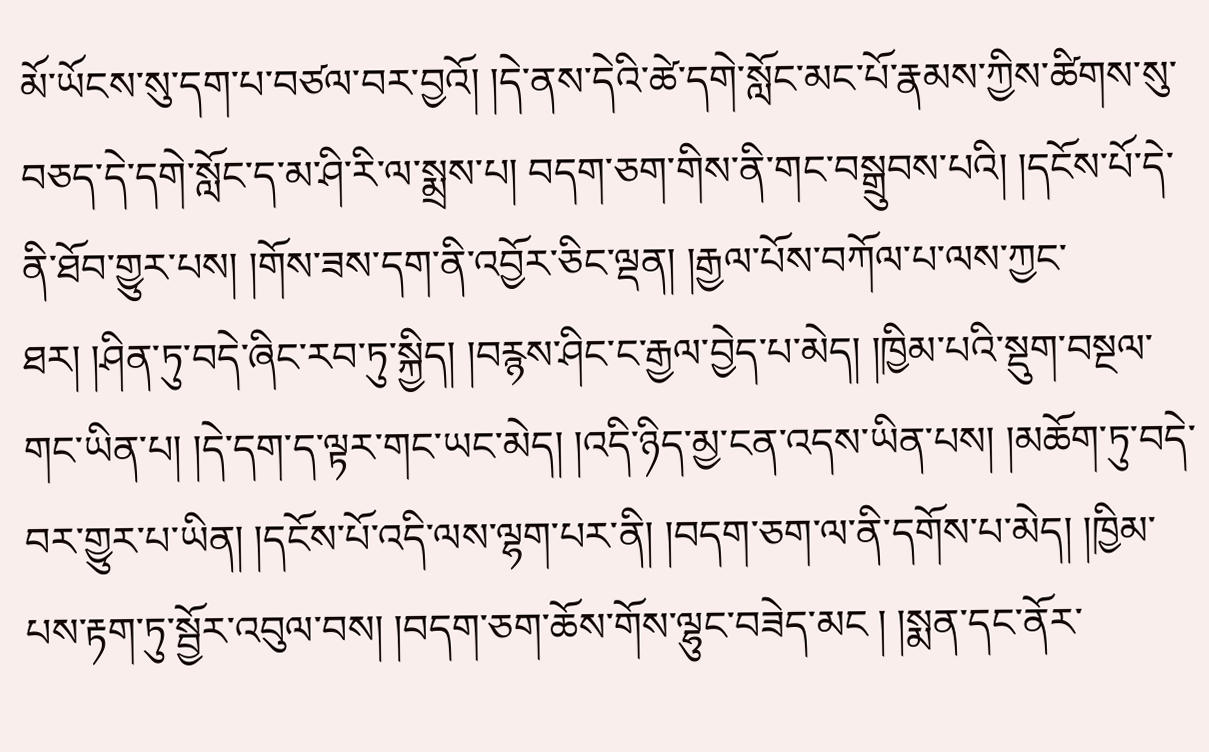མོ་ཡོངས་སུ་དག་པ་བཙལ་བར་བྱའོ། །དེ་ནས་དེའི་ཚེ་དགེ་སློང་མང་པོ་རྣམས་ཀྱིས་ཚིགས་སུ་བཅད་དེ་དགེ་སློང་ད་མ་ཤི་རི་ལ་སྨྲས་པ། བདག་ཅག་གིས་ནི་གང་བསྒྲུབས་པའི། །དངོས་པོ་དེ་ནི་ཐོབ་གྱུར་པས། །གོས་ཟས་དག་ནི་འབྱོར་ཅིང་ལྡན། །རྒྱལ་པོས་བཀོལ་པ་ལས་ཀྱང་ཐར། །ཤིན་ཏུ་བདེ་ཞིང་རབ་ཏུ་སྐྱིད། །བརྙས་ཤིང་ང་རྒྱལ་བྱེད་པ་མེད། །ཁྱིམ་པའི་སྡུག་བསྔལ་གང་ཡིན་པ། །དེ་དག་ད་ལྟར་གང་ཡང་མེད། །འདི་ཉིད་མྱ་ངན་འདས་ཡིན་པས། །མཆོག་ཏུ་བདེ་བར་གྱུར་པ་ཡིན། །དངོས་པོ་འདི་ལས་ལྷག་པར་ནི། །བདག་ཅག་ལ་ནི་དགོས་པ་མེད། །ཁྱིམ་པས་རྟག་ཏུ་སྦྱོར་འབུལ་བས། །བདག་ཅག་ཆོས་གོས་ལྷུང་བཟེད་མང ། །སྨན་དང་ནོར་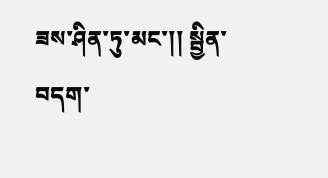ཟས་ཤིན་ཏུ་མང་།། སྦྱིན་བདག་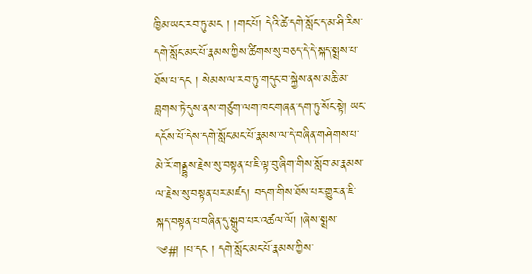ཁྱིམ་ཡང་རབ་ཏུ་མང ། །གང་པོ། དེའི་ཚེ་དགེ་སློང་ད་མ་ཤི་རིས་དགེ་སློང་མང་པོ་རྣམས་ཀྱིས་ཚིགས་སུ་བཅད་དེ་དེ་སྐད་སྨྲས་པ་ཐོས་པ་དང ། སེམས་ལ་རབ་ཏུ་གདུང་བ་སྐྱེས་ནས་མཆི་མ་བླགས་ཏེ་དུས་ནས་གཙུག་ལག་ཁང་གཞན་དག་ཏུ་སོང་སྟེ། ཡང་དངོས་པོ་དེས་དགེ་སློང་མང་པོ་རྣམས་ལ་དེ་བཞིན་གཤེགས་པ་མེ་རོ་གནྡྷས་རྗེས་སུ་བསྟན་པ་ཇི་ལྟ་བུ་ཞིག་གིས་སློབ་མ་རྣམས་ལ་རྗེས་སུ་བསྟན་པར་མཛད། བདག་གིས་ཐོས་པར་གྱུར་ན་ཇི་སྐད་བསྟན་པ་བཞིན་དུ་སྒྲུབ་པར་འཚལ་ལོ། །ཞེས་སྨྲས་
༄#། །པ་དང ། དགེ་སློང་མང་པོ་རྣམས་ཀྱིས་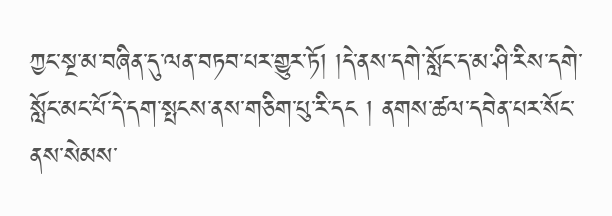ཀྱང་སྔ་མ་བཞིན་དུ་ལན་བཏབ་པར་གྱུར་ཏོ། །དེ་ནས་དགེ་སློང་ད་མ་ཤི་རིས་དགེ་སློང་མང་པོ་དེ་དག་སྤངས་ནས་གཅིག་པུ་རི་དང ། ནགས་ཚལ་དབེན་པར་སོང་ནས་སེམས་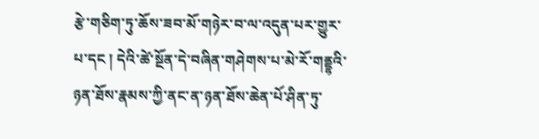རྩེ་གཅིག་ཏུ་ཆོས་ཟབ་མོ་གཉེར་བ་ལ་འདུན་པར་གྱུར་པ་དང ། དེའི་ཚེ་སྔོན་དེ་བཞིན་གཤེགས་པ་མེ་རོ་གནྡྷའི་ཉན་ཐོས་རྣམས་ཀྱི་ནང་ན་ཉན་ཐོས་ཆེན་པོ་ཤིན་ཏུ་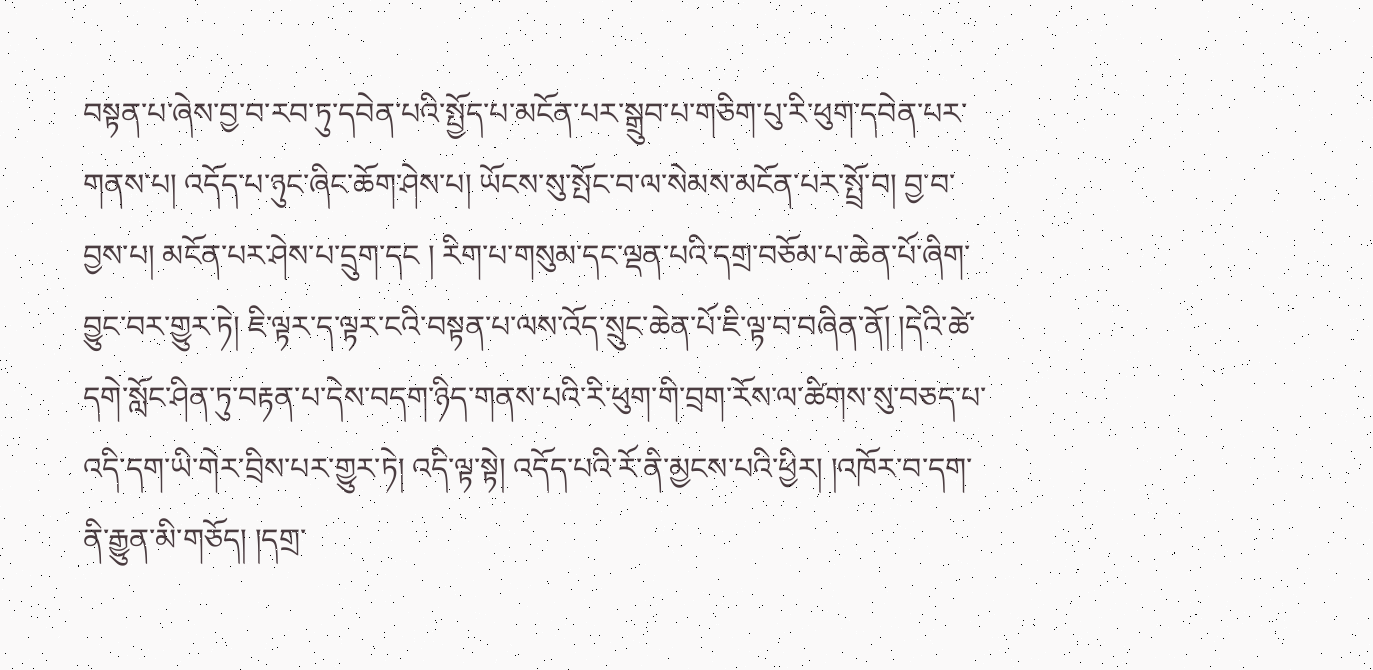བསྟན་པ་ཞེས་བྱ་བ་རབ་ཏུ་དབེན་པའི་སྤྱོད་པ་མངོན་པར་སྒྲུབ་པ་གཅིག་པུ་རི་ཕུག་དབེན་པར་གནས་པ། འདོད་པ་ཉུང་ཞིང་ཆོག་ཤེས་པ། ཡོངས་སུ་སྤོང་བ་ལ་སེམས་མངོན་པར་སྤྲོ་བ། བྱ་བ་བྱས་པ། མངོན་པར་ཤེས་པ་དྲུག་དང ། རིག་པ་གསུམ་དང་ལྡན་པའི་དགྲ་བཅོམ་པ་ཆེན་པོ་ཞིག་བྱུང་བར་གྱུར་ཏེ། ཇི་ལྟར་ད་ལྟར་ངའི་བསྟན་པ་ལས་འོད་སྲུང་ཆེན་པོ་ཇི་ལྟ་བ་བཞིན་ནོ། །དེའི་ཚེ་དགེ་སློང་ཤིན་ཏུ་བརྟན་པ་དེས་བདག་ཉིད་གནས་པའི་རི་ཕུག་གི་བྲག་རོས་ལ་ཚིགས་སུ་བཅད་པ་འདི་དག་ཡི་གེར་བྲིས་པར་གྱུར་ཏེ། འདི་ལྟ་སྟེ། འདོད་པའི་རོ་ནི་མྱངས་པའི་ཕྱིར། །འཁོར་བ་དག་ནི་རྒྱུན་མི་གཅོད། །དགྲ་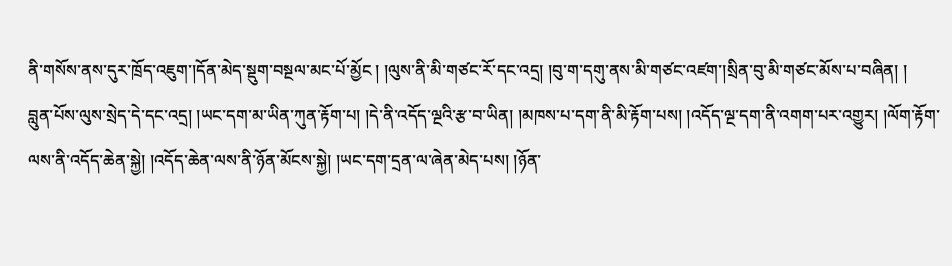ནི་གསོས་ནས་དུར་ཁྲོད་འཇུག་།དོན་མེད་སྡུག་བསྔལ་མང་པོ་མྱོང ། །ལུས་ནི་མི་གཙང་རོ་དང་འདྲ། །བུ་ག་དགུ་ནས་མི་གཙང་འཛག་།སྲིན་བུ་མི་གཙང་མོས་པ་བཞིན། །
བླུན་པོས་ལུས་སྲེད་དེ་དང་འདྲ། །ཡང་དག་མ་ཡིན་ཀུན་རྟོག་པ། །དེ་ནི་འདོད་ལྔའི་རྩ་བ་ཡིན། །མཁས་པ་དག་ནི་མི་རྟོག་པས། །འདོད་ལྔ་དག་ནི་འགག་པར་འགྱུར། །ལོག་རྟོག་ལས་ནི་འདོད་ཆེན་སྐྱེ། །འདོད་ཆེན་ལས་ནི་ཉོན་མོངས་སྐྱེ། །ཡང་དག་དྲན་ལ་ཞེན་མེད་པས། །ཉོན་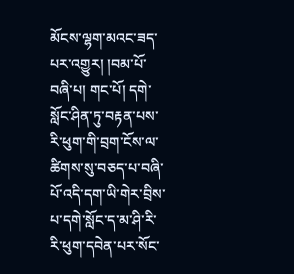མོངས་ལྷག་མའང་ཟད་པར་འགྱུར། །བམ་པོ་བཞི་པ། གང་པོ། དགེ་སློང་ཤིན་ཏུ་བརྟན་པས་རི་ཕུག་གི་བྲག་ངོས་ལ་ཚིགས་སུ་བཅད་པ་བཞི་པོ་འདི་དག་ཡི་གེར་བྲིས་པ་དགེ་སློང་ད་མ་ཤི་རི་རི་ཕུག་དབེན་པར་སོང་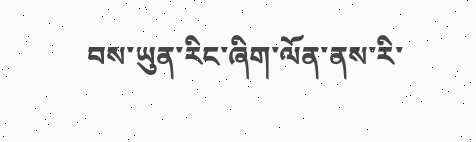བས་ཡུན་རིང་ཞིག་ལོན་ནས་རི་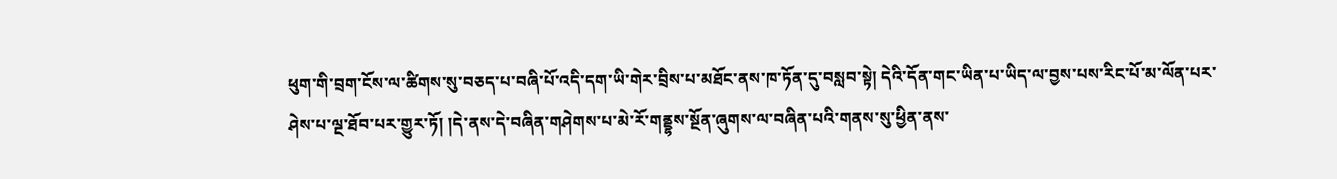ཕུག་གི་བྲག་ངོས་ལ་ཚིགས་སུ་བཅད་པ་བཞི་པོ་འདི་དག་ཡི་གེར་བྲིས་པ་མཐོང་ནས་ཁ་ཏོན་དུ་བསླབ་སྟེ། དེའི་དོན་གང་ཡིན་པ་ཡིད་ལ་བྱས་པས་རིང་པོ་མ་ལོན་པར་ཤེས་པ་ལྔ་ཐོབ་པར་གྱུར་ཏོ། །དེ་ནས་དེ་བཞིན་གཤེགས་པ་མེ་རོ་གནྡྷས་སྔོན་ཞུགས་ལ་བཞིན་པའི་གནས་སུ་ཕྱིན་ནས་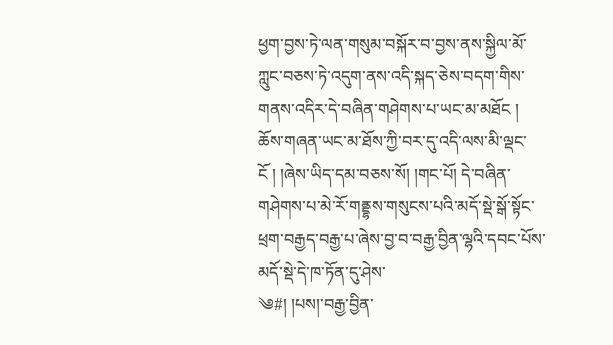ཕྱག་བྱས་ཏེ་ལན་གསུམ་བསྐོར་བ་བྱས་ནས་སྐྱིལ་མོ་ཀླུང་བཅས་ཏེ་འདུག་ནས་འདི་སྐད་ཅེས་བདག་གིས་གནས་འདིར་དེ་བཞིན་གཤེགས་པ་ཡང་མ་མཐོང ། ཆོས་གཞན་ཡང་མ་ཐོས་ཀྱི་བར་དུ་འདི་ལས་མི་ལྡང་ངོ ། །ཞེས་ཡིད་དམ་བཅས་སོ། །གང་པོ། དེ་བཞིན་གཤེགས་པ་མེ་རོ་གནྡྷས་གསུངས་པའི་མདོ་སྡེ་སྒོ་སྟོང་ཕྲག་བརྒྱད་བརྒྱ་པ་ཞེས་བྱ་བ་བརྒྱ་བྱིན་ལྷའི་དབང་པོས་མདོ་སྡེ་དེ་ཁ་ཏོན་དུ་ཤེས་
༄#། །པས།་བརྒྱ་བྱིན་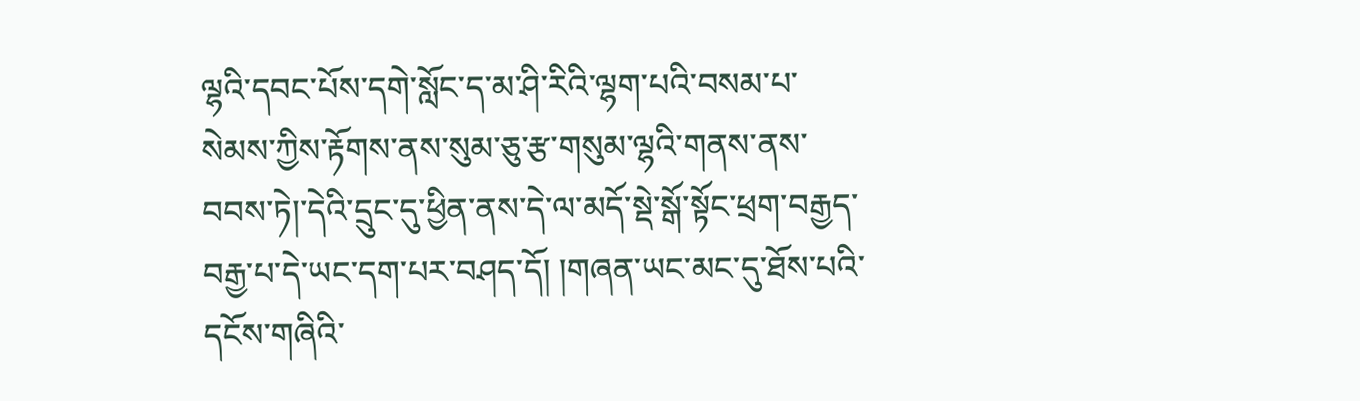ལྷའི་དབང་པོས་དགེ་སློང་ད་མ་ཤི་རིའི་ལྷག་པའི་བསམ་པ་སེམས་ཀྱིས་རྟོགས་ནས་སུམ་ཅུ་རྩ་གསུམ་ལྷའི་གནས་ནས་བབས་ཏེ།་དེའི་དྲུང་དུ་ཕྱིན་ནས་དེ་ལ་མདོ་སྡེ་སྒོ་སྟོང་ཕྲག་བརྒྱད་བརྒྱ་པ་དེ་ཡང་དག་པར་བཤད་དོ། །གཞན་ཡང་མང་དུ་ཐོས་པའི་དངོས་གཞིའི་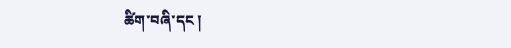ཚིག་བཞི་དང །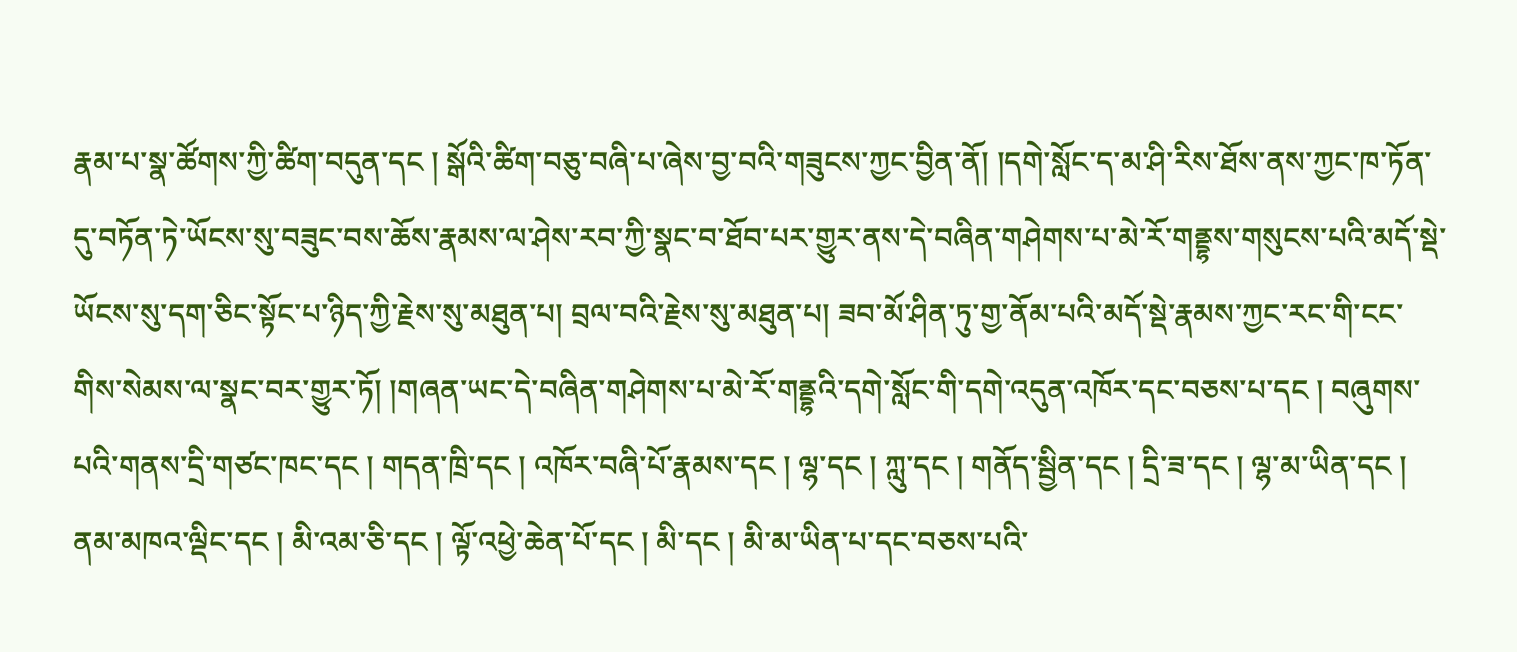རྣམ་པ་སྣ་ཚོགས་ཀྱི་ཚིག་བདུན་དང ། སྒོའི་ཚིག་བཅུ་བཞི་པ་ཞེས་བྱ་བའི་གཟུངས་ཀྱང་བྱིན་ནོ། །དགེ་སློང་ད་མ་ཤི་རིས་ཐོས་ནས་ཀྱང་ཁ་ཏོན་དུ་བཏོན་ཏེ་ཡོངས་སུ་བཟུང་བས་ཆོས་རྣམས་ལ་ཤེས་རབ་ཀྱི་སྣང་བ་ཐོབ་པར་གྱུར་ནས་དེ་བཞིན་གཤེགས་པ་མེ་རོ་གནྡྷས་གསུངས་པའི་མདོ་སྡེ་ཡོངས་སུ་དག་ཅིང་སྟོང་པ་ཉིད་ཀྱི་རྗེས་སུ་མཐུན་པ། བྲལ་བའི་རྗེས་སུ་མཐུན་པ། ཟབ་མོ་ཤིན་ཏུ་གྱ་ནོམ་པའི་མདོ་སྡེ་རྣམས་ཀྱང་རང་གི་ངང་གིས་སེམས་ལ་སྣང་བར་གྱུར་ཏོ། །གཞན་ཡང་དེ་བཞིན་གཤེགས་པ་མེ་རོ་གནྡྷའི་དགེ་སློང་གི་དགེ་འདུན་འཁོར་དང་བཅས་པ་དང ། བཞུགས་པའི་གནས་དྲི་གཙང་ཁང་དང ། གདན་ཁྲི་དང ། འཁོར་བཞི་པོ་རྣམས་དང ། ལྷ་དང ། ཀླུ་དང ། གནོད་སྦྱིན་དང ། དྲི་ཟ་དང ། ལྷ་མ་ཡིན་དང ། ནམ་མཁའ་ལྡིང་དང ། མི་འམ་ཅི་དང ། ལྟོ་འཕྱེ་ཆེན་པོ་དང ། མི་དང ། མི་མ་ཡིན་པ་དང་བཅས་པའི་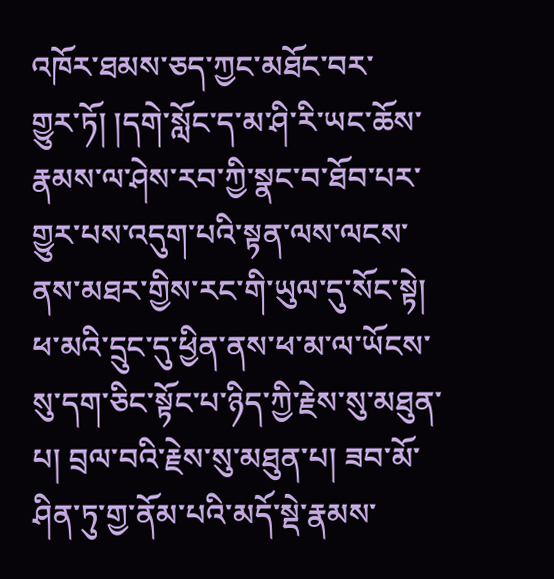འཁོར་ཐམས་ཅད་ཀྱང་མཐོང་བར་
གྱུར་ཏོ། །དགེ་སློང་ད་མ་ཤི་རི་ཡང་ཆོས་རྣམས་ལ་ཤེས་རབ་ཀྱི་སྣང་བ་ཐོབ་པར་གྱུར་པས་འདུག་པའི་སྟན་ལས་ལངས་ནས་མཐར་གྱིས་རང་གི་ཡུལ་དུ་སོང་སྟེ། ཕ་མའི་དྲུང་དུ་ཕྱིན་ནས་ཕ་མ་ལ་ཡོངས་སུ་དག་ཅིང་སྟོང་པ་ཉིད་ཀྱི་རྗེས་སུ་མཐུན་པ། བྲལ་བའི་རྗེས་སུ་མཐུན་པ། ཟབ་མོ་ཤིན་ཏུ་གྱ་ནོམ་པའི་མདོ་སྡེ་རྣམས་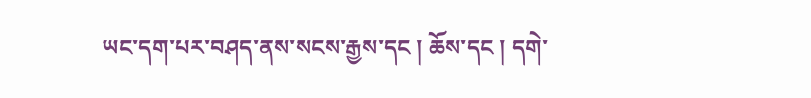ཡང་དག་པར་བཤད་ནས་སངས་རྒྱས་དང ། ཆོས་དང ། དགེ་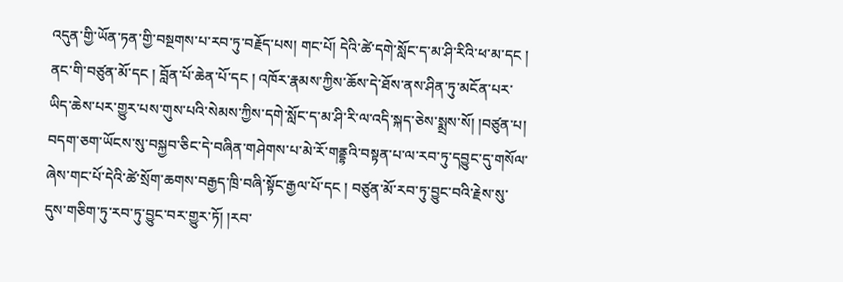འདུན་གྱི་ཡོན་ཏན་གྱི་བསྔགས་པ་རབ་ཏུ་བརྗོད་པས། གང་པོ། དེའི་ཚེ་དགེ་སློང་ད་མ་ཤི་རིའི་ཕ་མ་དང ། ནང་གི་བཙུན་མོ་དང ། བློན་པོ་ཆེན་པོ་དང ། འཁོར་རྣམས་ཀྱིས་ཆོས་དེ་ཐོས་ནས་ཤིན་ཏུ་མངོན་པར་ཡིད་ཆེས་པར་གྱུར་པས་གུས་པའི་སེམས་ཀྱིས་དགེ་སློང་ད་མ་ཤི་རི་ལ་འདི་སྐད་ཅེས་སྨྲས་སོ། །བཙུན་པ། བདག་ཅག་ཡོངས་སུ་བསྐྱབ་ཅིང་དེ་བཞིན་གཤེགས་པ་མེ་རོ་གནྡྷའི་བསྟན་པ་ལ་རབ་ཏུ་དབྱུང་དུ་གསོལ་ཞེས་གང་པོ་དེའི་ཚེ་སྲོག་ཆགས་བརྒྱད་ཁྲི་བཞི་སྟོང་རྒྱལ་པོ་དང ། བཙུན་མོ་རབ་ཏུ་བྱུང་བའི་རྗེས་སུ་དུས་གཅིག་ཏུ་རབ་ཏུ་བྱུང་བར་གྱུར་ཏོ། །རབ་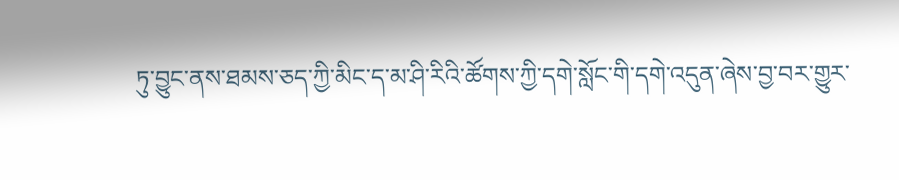ཏུ་བྱུང་ནས་ཐམས་ཅད་ཀྱི་མིང་ད་མ་ཤི་རིའི་ཚོགས་ཀྱི་དགེ་སློང་གི་དགེ་འདུན་ཞེས་བྱ་བར་གྱུར་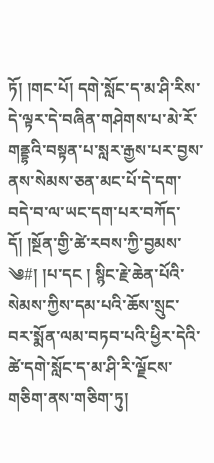ཏོ། །གང་པོ། དགེ་སློང་ད་མ་ཤི་རིས་དེ་ལྟར་དེ་བཞིན་གཤེགས་པ་མེ་རོ་གནྡྷའི་བསྟན་པ་སླར་རྒྱས་པར་བྱས་ནས་སེམས་ཅན་མང་པོ་དེ་དག་བདེ་བ་ལ་ཡང་དག་པར་བཀོད་དོ། །སྔོན་གྱི་ཚེ་རབས་ཀྱི་བྱམས་
༄#། །པ་དང ། སྙིང་རྗེ་ཆེན་པོའི་སེམས་ཀྱིས་དམ་པའི་ཆོས་སྲུང་བར་སྨོན་ལམ་བཏབ་པའི་ཕྱིར་དེའི་ཚེ་དགེ་སློང་ད་མ་ཤི་རི་ལྗོངས་གཅིག་ནས་གཅིག་ཏུ།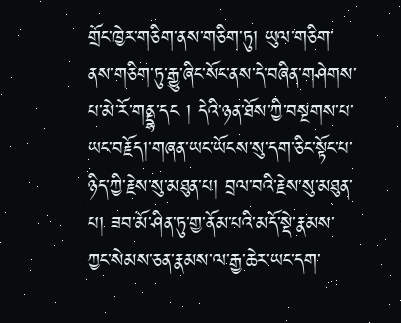གྲོང་ཁྱེར་གཅིག་ནས་གཅིག་ཏུ། ཡུལ་གཅིག་ནས་གཅིག་ཏུ་རྒྱུ་ཞིང་སོང་ནས་དེ་བཞིན་གཤེགས་པ་མེ་རོ་གནྡྷ་དང ། དེའི་ཉན་ཐོས་ཀྱི་བསྔགས་པ་ཡང་བརྗོད།་གཞན་ཡང་ཡོངས་སུ་དག་ཅིང་སྟོང་པ་ཉིད་ཀྱི་རྗེས་སུ་མཐུན་པ། བྲལ་བའི་རྗེས་སུ་མཐུན་པ། ཟབ་མོ་ཤིན་ཏུ་གྱ་ནོམ་པའི་མདོ་སྡེ་རྣམས་ཀྱང་སེམས་ཅན་རྣམས་ལ་རྒྱ་ཆེར་ཡང་དག་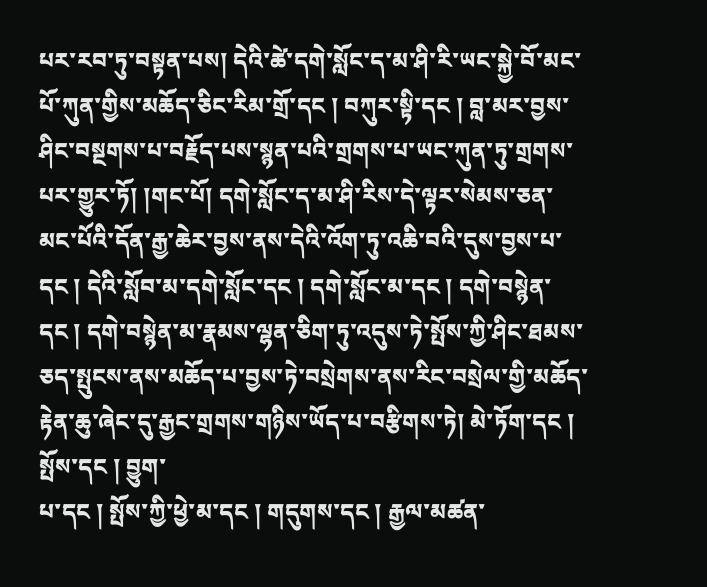པར་རབ་ཏུ་བསྟན་པས། དེའི་ཚེ་དགེ་སློང་ད་མ་ཤི་རི་ཡང་སྐྱེ་བོ་མང་པོ་ཀུན་གྱིས་མཆོད་ཅིང་རིམ་གྲོ་དང ། བཀུར་སྟི་དང ། བླ་མར་བྱས་ཤིང་བསྔགས་པ་བརྗོད་པས་སྙན་པའི་གྲགས་པ་ཡང་ཀུན་ཏུ་གྲགས་པར་གྱུར་ཏོ། །གང་པོ། དགེ་སློང་ད་མ་ཤི་རིས་དེ་ལྟར་སེམས་ཅན་མང་པོའི་དོན་རྒྱ་ཆེར་བྱས་ནས་དེའི་འོག་ཏུ་འཆི་བའི་དུས་བྱས་པ་དང ། དེའི་སློབ་མ་དགེ་སློང་དང ། དགེ་སློང་མ་དང ། དགེ་བསྙེན་དང ། དགེ་བསྙེན་མ་རྣམས་ལྷན་ཅིག་ཏུ་འདུས་ཏེ་སྤོས་ཀྱི་ཤིང་ཐམས་ཅད་སྤུངས་ནས་མཆོད་པ་བྱས་ཏེ་བསྲེགས་ནས་རིང་བསྲེལ་གྱི་མཆོད་རྟེན་ཆུ་ཞེང་དུ་རྒྱང་གྲགས་གཉིས་ཡོད་པ་བརྩིགས་ཏེ། མེ་ཏོག་དང ། སྤོས་དང ། བྱུག་
པ་དང ། སྤོས་ཀྱི་ཕྱེ་མ་དང ། གདུགས་དང ། རྒྱལ་མཚན་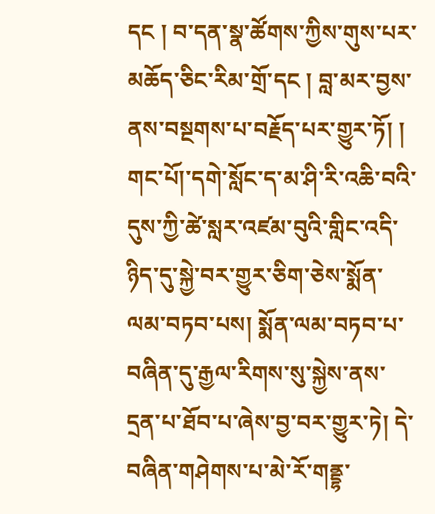དང ། བ་དན་སྣ་ཚོགས་ཀྱིས་གུས་པར་མཆོད་ཅིང་རིམ་གྲོ་དང ། བླ་མར་བྱས་ནས་བསྔགས་པ་བརྗོད་པར་གྱུར་ཏོ། ། གང་པོ།་དགེ་སློང་ད་མ་ཤི་རི་འཆི་བའི་དུས་ཀྱི་ཚེ་སླར་འཛམ་བུའི་གླིང་འདི་ཉིད་དུ་སྐྱེ་བར་གྱུར་ཅིག་ཅེས་སྨོན་ལམ་བཏབ་པས། སྨོན་ལམ་བཏབ་པ་བཞིན་དུ་རྒྱལ་རིགས་སུ་སྐྱེས་ནས་དྲན་པ་ཐོབ་པ་ཞེས་བྱ་བར་གྱུར་ཏེ། དེ་བཞིན་གཤེགས་པ་མེ་རོ་གནྡྷ་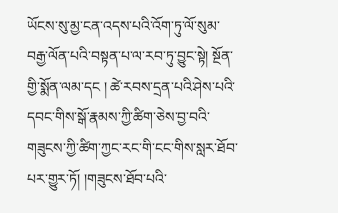ཡོངས་སུ་མྱ་ངན་འདས་པའི་འོག་ཏུ་ལོ་སུམ་བརྒྱ་ལོན་པའི་བསྟན་པ་ལ་རབ་ཏུ་བྱུང་སྟེ། སྔོན་གྱི་སྨོན་ལམ་དང ། ཚེ་རབས་དྲན་པའི་ཤེས་པའི་དབང་གིས་སྒོ་རྣམས་ཀྱི་ཚིག་ཅེས་བྱ་བའི་གཟུངས་ཀྱི་ཚིག་ཀྱང་རང་གི་ངང་གིས་སླར་ཐོབ་པར་གྱུར་ཏོ། །གཟུངས་ཐོབ་པའི་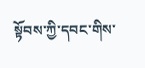སྟོབས་ཀྱི་དབང་གིས་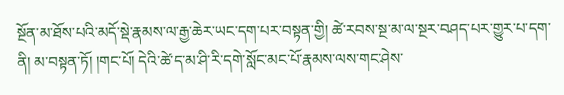སྔོན་མ་ཐོས་པའི་མདོ་སྡེ་རྣམས་ལ་རྒྱ་ཆེར་ཡང་དག་པར་བསྟན་གྱི། ཚེ་རབས་སྔ་མ་ལ་སྔར་བཤད་པར་གྱུར་པ་དག་ནི། མ་བསྟན་ཏོ། །གང་པོ། དེའི་ཚེ་ད་མ་ཤི་རི་དགེ་སློང་མང་པོ་རྣམས་ལས་གང་ཤེས་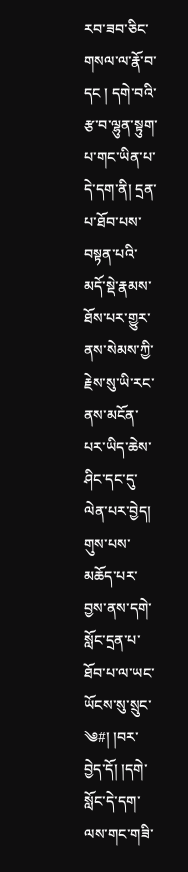རབ་ཟབ་ཅིང་གསལ་ལ་རྣོ་བ་དང ། དགེ་བའི་རྩ་བ་ལྷུན་སྟུག་པ་གང་ཡིན་པ་དེ་དག་ནི། དྲན་པ་ཐོབ་པས་བསྟན་པའི་མདོ་སྡེ་རྣམས་ཐོས་པར་གྱུར་ནས་སེམས་ཀྱི་རྗེས་སུ་ཡི་རང་ནས་མངོན་པར་ཡིད་ཆེས་ཤིང་དང་དུ་ལེན་པར་བྱེད། གུས་པས་མཆོད་པར་བྱས་ནས་དགེ་སློང་དྲན་པ་ཐོབ་པ་ལ་ཡང་ཡོངས་སུ་སྲུང་
༄#། །བར་བྱེད་དོ། །དགེ་སློང་དེ་དག་ལས་གང་གཟི་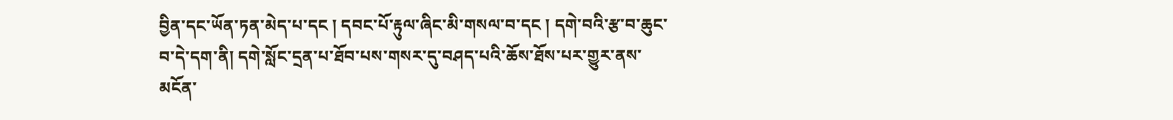བྱིན་དང་ཡོན་ཏན་མེད་པ་དང ། དབང་པོ་རྟུལ་ཞིང་མི་གསལ་བ་དང ། དགེ་བའི་རྩ་བ་ཆུང་བ་དེ་དག་ནི། དགེ་སློང་དྲན་པ་ཐོབ་པས་གསར་དུ་བཤད་པའི་ཆོས་ཐོས་པར་གྱུར་ནས་མངོན་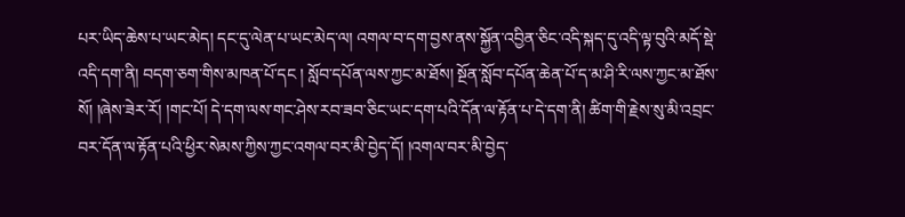པར་ཡིད་ཆེས་པ་ཡང་མེད། དང་དུ་ལེན་པ་ཡང་མེད་ལ། འགལ་བ་དག་བྱས་ནས་སྐྱོན་འབྱིན་ཅིང་འདི་སྐད་དུ་འདི་ལྟ་བུའི་མདོ་སྡེ་འདི་དག་ནི། བདག་ཅག་གིས་མཁན་པོ་དང ། སློབ་དཔོན་ལས་ཀྱང་མ་ཐོས། སྔོན་སློབ་དཔོན་ཆེན་པོ་ད་མ་ཤི་རི་ལས་ཀྱང་མ་ཐོས་སོ། །ཞེས་ཟེར་རོ། །གང་པོ། དེ་དག་ལས་གང་ཤེས་རབ་ཟབ་ཅིང་ཡང་དག་པའི་དོན་ལ་རྟོན་པ་དེ་དག་ནི། ཚིག་གི་རྗེས་སུ་མི་འབྲང་བར་དོན་ལ་རྟོན་པའི་ཕྱིར་སེམས་ཀྱིས་ཀྱང་འགལ་བར་མི་བྱེད་དོ། །འགལ་བར་མི་བྱེད་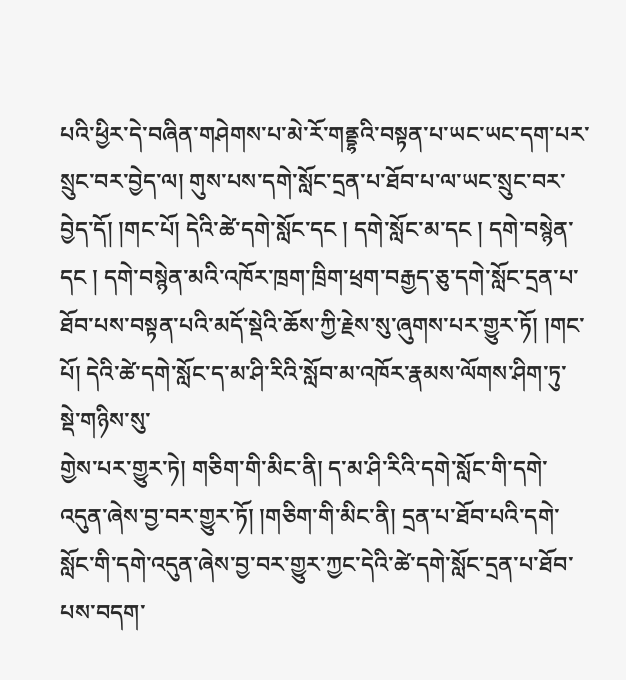པའི་ཕྱིར་དེ་བཞིན་གཤེགས་པ་མེ་རོ་གནྡྷའི་བསྟན་པ་ཡང་ཡང་དག་པར་སྲུང་བར་བྱེད་ལ། གུས་པས་དགེ་སློང་དྲན་པ་ཐོབ་པ་ལ་ཡང་སྲུང་བར་བྱེད་དོ། །གང་པོ། དེའི་ཚེ་དགེ་སློང་དང ། དགེ་སློང་མ་དང ། དགེ་བསྙེན་དང ། དགེ་བསྙེན་མའི་འཁོར་ཁྲག་ཁྲིག་ཕྲག་བརྒྱད་ཅུ་དགེ་སློང་དྲན་པ་ཐོབ་པས་བསྟན་པའི་མདོ་སྡེའི་ཆོས་ཀྱི་རྗེས་སུ་ཞུགས་པར་གྱུར་ཏོ། །གང་པོ། དེའི་ཚེ་དགེ་སློང་ད་མ་ཤི་རིའི་སློབ་མ་འཁོར་རྣམས་ལོགས་ཤིག་ཏུ་སྡེ་གཉིས་སུ་
གྱེས་པར་གྱུར་ཏེ། གཅིག་གི་མིང་ནི། ད་མ་ཤི་རིའི་དགེ་སློང་གི་དགེ་འདུན་ཞེས་བྱ་བར་གྱུར་ཏོ། །གཅིག་གི་མིང་ནི། དྲན་པ་ཐོབ་པའི་དགེ་སློང་གི་དགེ་འདུན་ཞེས་བྱ་བར་གྱུར་ཀྱང་དེའི་ཚེ་དགེ་སློང་དྲན་པ་ཐོབ་པས་བདག་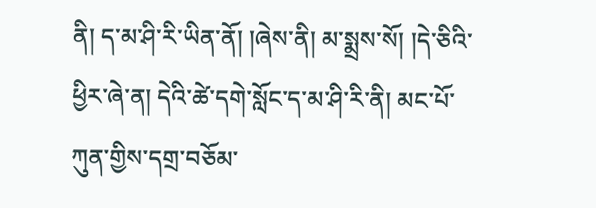ནི། ད་མ་ཤི་རི་ཡིན་ནོ། །ཞེས་ནི། མ་སྨྲས་སོ། །དེ་ཅིའི་ཕྱིར་ཞེ་ན། དེའི་ཚེ་དགེ་སློང་ད་མ་ཤི་རི་ནི། མང་པོ་ཀུན་གྱིས་དགྲ་བཅོམ་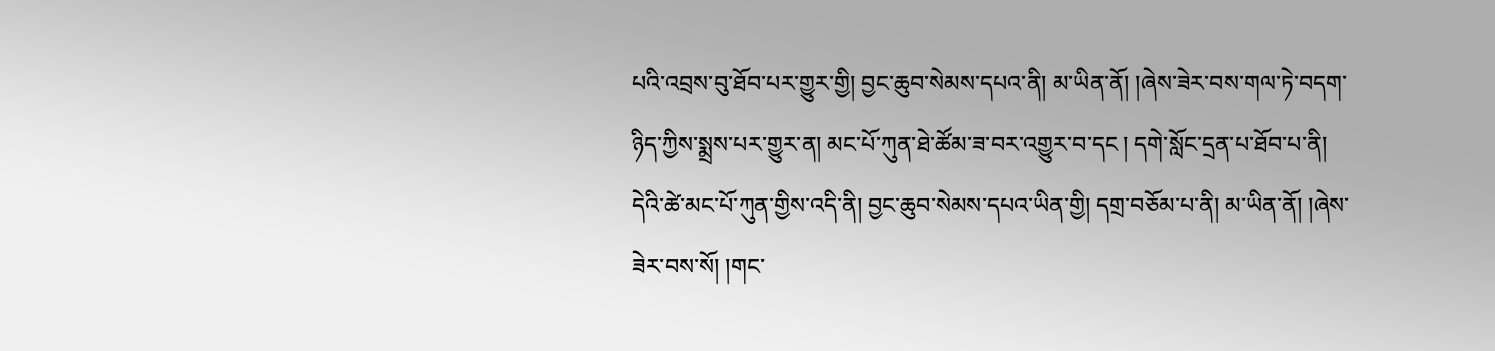པའི་འབྲས་བུ་ཐོབ་པར་གྱུར་གྱི། བྱང་ཆུབ་སེམས་དཔའ་ནི། མ་ཡིན་ནོ། །ཞེས་ཟེར་བས་གལ་ཏེ་བདག་ཉིད་ཀྱིས་སྨྲས་པར་གྱུར་ན། མང་པོ་ཀུན་ཐེ་ཚོམ་ཟ་བར་འགྱུར་བ་དང ། དགེ་སློང་དྲན་པ་ཐོབ་པ་ནི། དེའི་ཚེ་མང་པོ་ཀུན་གྱིས་འདི་ནི། བྱང་ཆུབ་སེམས་དཔའ་ཡིན་གྱི། དགྲ་བཅོམ་པ་ནི། མ་ཡིན་ནོ། །ཞེས་ཟེར་བས་སོ། །གང་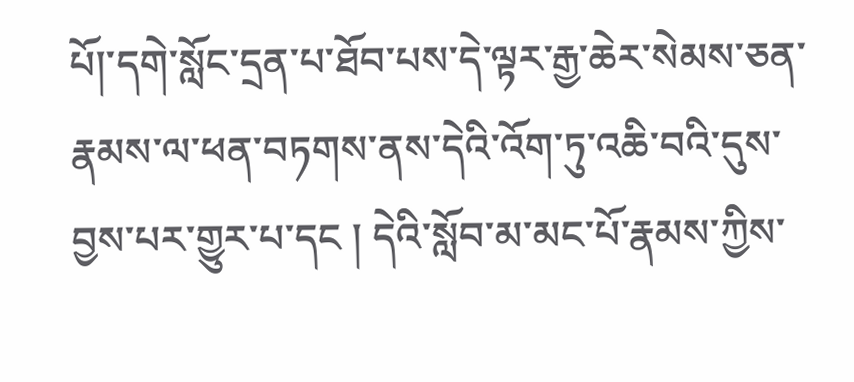པོ།་དགེ་སློང་དྲན་པ་ཐོབ་པས་དེ་ལྟར་རྒྱ་ཆེར་སེམས་ཅན་རྣམས་ལ་ཕན་བཏགས་ནས་དེའི་འོག་ཏུ་འཆི་བའི་དུས་བྱས་པར་གྱུར་པ་དང ། དེའི་སློབ་མ་མང་པོ་རྣམས་ཀྱིས་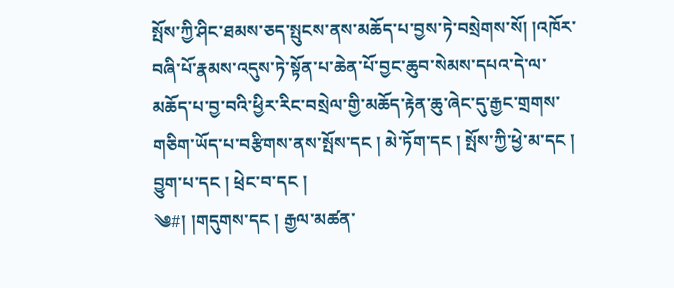སྤོས་ཀྱི་ཤིང་ཐམས་ཅད་སྤུངས་ནས་མཆོད་པ་བྱས་ཏེ་བསྲེགས་སོ། །འཁོར་བཞི་པོ་རྣམས་འདུས་ཏེ་སྟོན་པ་ཆེན་པོ་བྱང་ཆུབ་སེམས་དཔའ་དེ་ལ་མཆོད་པ་བྱ་བའི་ཕྱིར་རིང་བསྲེལ་གྱི་མཆོད་རྟེན་ཆུ་ཞེང་དུ་རྒྱང་གྲགས་གཅིག་ཡོད་པ་བརྩིགས་ནས་སྤོས་དང ། མེ་ཏོག་དང ། སྤོས་ཀྱི་ཕྱེ་མ་དང ། བྱུག་པ་དང ། ཕྲེང་བ་དང །
༄#། །གདུགས་དང ། རྒྱལ་མཚན་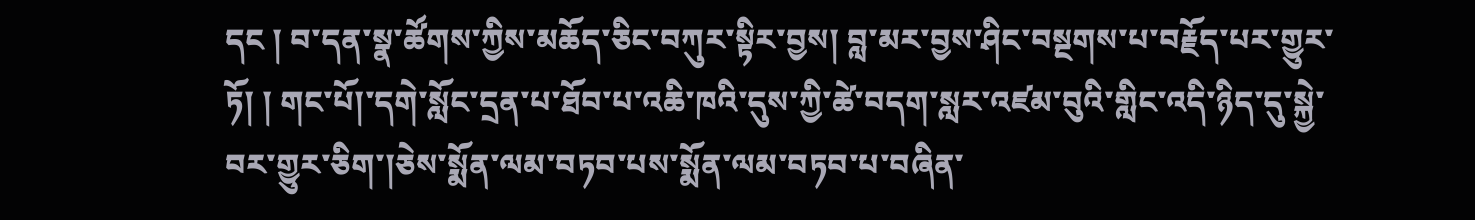དང ། བ་དན་སྣ་ཚོགས་ཀྱིས་མཆོད་ཅིང་བཀུར་སྟིར་བྱས། བླ་མར་བྱས་ཤིང་བསྔགས་པ་བརྗོད་པར་གྱུར་ཏོ། ། གང་པོ།་དགེ་སློང་དྲན་པ་ཐོབ་པ་འཆི་ཁའི་དུས་ཀྱི་ཚེ་བདག་སླར་འཛམ་བུའི་གླིང་འདི་ཉིད་དུ་སྐྱེ་བར་གྱུར་ཅིག་།ཅེས་སྨོན་ལམ་བཏབ་པས་སྨོན་ལམ་བཏབ་པ་བཞིན་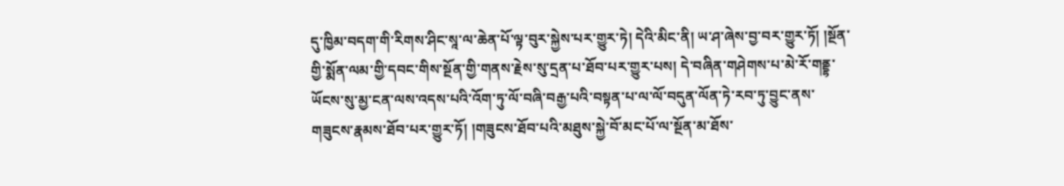དུ་ཁྱིམ་བདག་གི་རིགས་ཤིང་སཱ་ལ་ཆེན་པོ་ལྟ་བུར་སྐྱེས་པར་གྱུར་ཏེ། དེའི་མིང་ནི། ཡ་ཤ་ཞེས་བྱ་བར་གྱུར་ཏོ། །སྔོན་གྱི་སྨོན་ལམ་གྱི་དབང་གིས་སྔོན་གྱི་གནས་རྗེས་སུ་དྲན་པ་ཐོབ་པར་གྱུར་པས། དེ་བཞིན་གཤེགས་པ་མེ་རོ་གནྡྷ་ཡོངས་སུ་མྱ་ངན་ལས་འདས་པའི་འོག་ཏུ་ལོ་བཞི་བརྒྱ་པའི་བསྟན་པ་ལ་ལོ་བདུན་ལོན་ཏེ་རབ་ཏུ་བྱུང་ནས་གཟུངས་རྣམས་ཐོབ་པར་གྱུར་ཏོ། །གཟུངས་ཐོབ་པའི་མཐུས་སྐྱེ་བོ་མང་པོ་ལ་སྔོན་མ་ཐོས་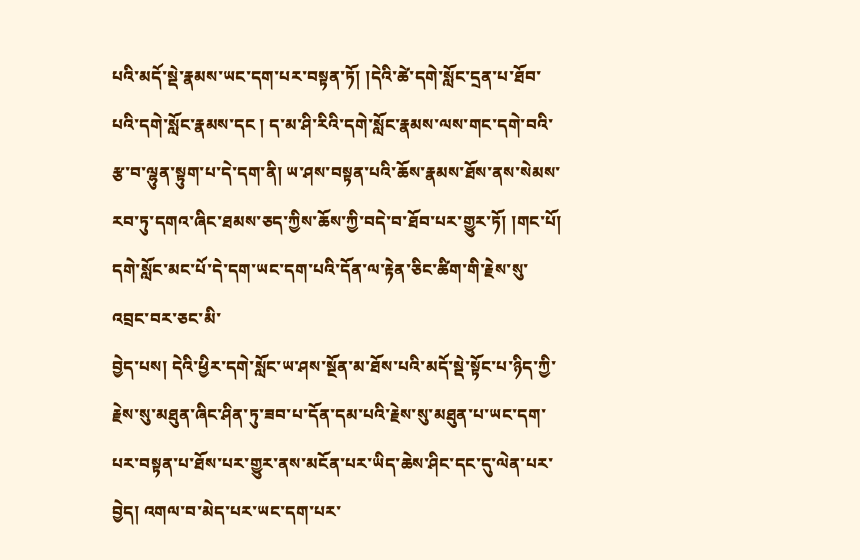པའི་མདོ་སྡེ་རྣམས་ཡང་དག་པར་བསྟན་ཏོ། །དེའི་ཚེ་དགེ་སློང་དྲན་པ་ཐོབ་པའི་དགེ་སློང་རྣམས་དང ། ད་མ་ཤི་རིའི་དགེ་སློང་རྣམས་ལས་གང་དགེ་བའི་རྩ་བ་ལྷུན་སྟུག་པ་དེ་དག་ནི། ཡ་ཤས་བསྟན་པའི་ཆོས་རྣམས་ཐོས་ནས་སེམས་རབ་ཏུ་དགའ་ཞིང་ཐམས་ཅད་ཀྱིས་ཆོས་ཀྱི་བདེ་བ་ཐོབ་པར་གྱུར་ཏོ། །གང་པོ། དགེ་སློང་མང་པོ་དེ་དག་ཡང་དག་པའི་དོན་ལ་རྟེན་ཅིང་ཚིག་གི་རྗེས་སུ་འབྲང་བར་ཅང་མི་
བྱེད་པས། དེའི་ཕྱིར་དགེ་སློང་ཡ་ཤས་སྔོན་མ་ཐོས་པའི་མདོ་སྡེ་སྟོང་པ་ཉིད་ཀྱི་རྗེས་སུ་མཐུན་ཞིང་ཤིན་ཏུ་ཟབ་པ་དོན་དམ་པའི་རྗེས་སུ་མཐུན་པ་ཡང་དག་པར་བསྟན་པ་ཐོས་པར་གྱུར་ནས་མངོན་པར་ཡིད་ཆེས་ཤིང་དང་དུ་ལེན་པར་བྱེད། འགལ་བ་མེད་པར་ཡང་དག་པར་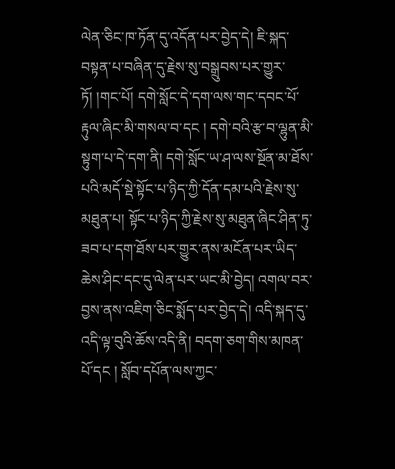ལེན་ཅིང་ཁ་ཏོན་དུ་འདོན་པར་བྱེད་དེ། ཇི་སྐད་བསྟན་པ་བཞིན་དུ་རྗེས་སུ་བསྒྲུབས་པར་གྱུར་ཏོ། །གང་པོ། དགེ་སློང་དེ་དག་ལས་གང་དབང་པོ་རྟུལ་ཞིང་མི་གསལ་བ་དང ། དགེ་བའི་རྩ་བ་ལྷུན་མི་སྟུག་པ་དེ་དག་ནི། དགེ་སློང་ཡ་ཤ་ལས་སྔོན་མ་ཐོས་པའི་མདོ་སྡེ་སྟོང་པ་ཉིད་ཀྱི་དོན་དམ་པའི་རྗེས་སུ་མཐུན་པ། སྟོང་པ་ཉིད་ཀྱི་རྗེས་སུ་མཐུན་ཞིང་ཤིན་ཏུ་ཟབ་པ་དག་ཐོས་པར་གྱུར་ནས་མངོན་པར་ཡིད་ཆེས་ཤིང་དང་དུ་ལེན་པར་ཡང་མི་བྱེད། འགལ་བར་བྱས་ནས་འཇིག་ཅིང་སྨོད་པར་བྱེད་དེ། འདི་སྐད་དུ་འདི་ལྟ་བུའི་ཆོས་འདི་ནི། བདག་ཅག་གིས་མཁན་པོ་དང ། སློབ་དཔོན་ལས་ཀྱང་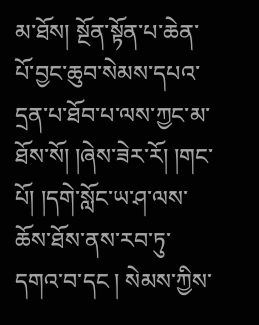མ་ཐོས། སྔོན་སྟོན་པ་ཆེན་པོ་བྱང་ཆུབ་སེམས་དཔའ་དྲན་པ་ཐོབ་པ་ལས་ཀྱང་མ་ཐོས་སོ། །ཞེས་ཟེར་རོ། །གང་པོ། །དགེ་སློང་ཡ་ཤ་ལས་ཆོས་ཐོས་ནས་རབ་ཏུ་དགའ་བ་དང ། སེམས་ཀྱིས་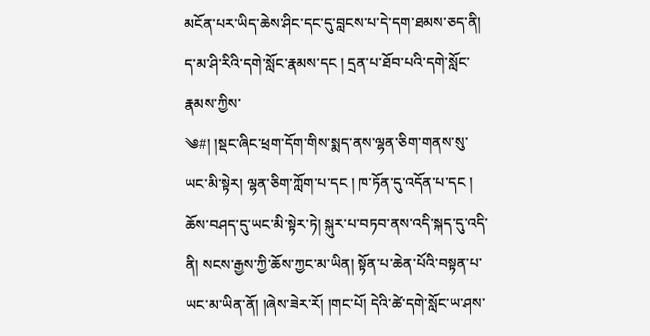མངོན་པར་ཡིད་ཆེས་ཤིང་དང་དུ་བླངས་པ་དེ་དག་ཐམས་ཅད་ནི། ད་མ་ཤི་རིའི་དགེ་སློང་རྣམས་དང ། དྲན་པ་ཐོབ་པའི་དགེ་སློང་རྣམས་ཀྱིས་
༄#། །སྡང་ཞིང་ཕྲག་དོག་གིས་སྨད་ནས་ལྷན་ཅིག་གནས་སུ་ཡང་མི་སྟེར། ལྷན་ཅིག་ཀློག་པ་དང ། ཁ་ཏོན་དུ་འདོན་པ་དང ། ཆོས་བཤད་དུ་ཡང་མི་སྟེར་ཏེ། སྐུར་པ་བཏབ་ནས་འདི་སྐད་དུ་འདི་ནི། སངས་རྒྱས་ཀྱི་ཆོས་ཀྱང་མ་ཡིན། སྟོན་པ་ཆེན་པོའི་བསྟན་པ་ཡང་མ་ཡིན་ནོ། །ཞེས་ཟེར་རོ། །གང་པོ། དེའི་ཚེ་དགེ་སློང་ཡ་ཤས་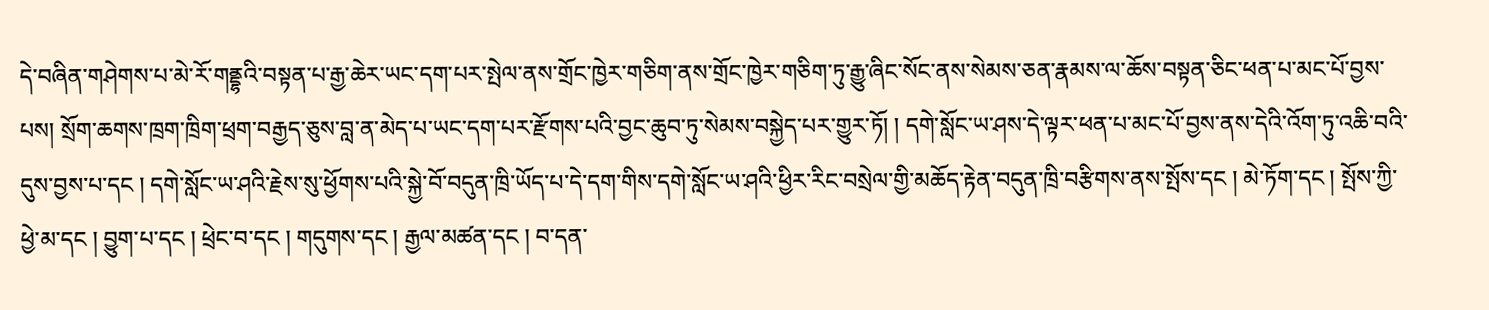དེ་བཞིན་གཤེགས་པ་མེ་རོ་གནྡྷའི་བསྟན་པ་རྒྱ་ཆེར་ཡང་དག་པར་སྤེལ་ནས་གྲོང་ཁྱེར་གཅིག་ནས་གྲོང་ཁྱེར་གཅིག་ཏུ་རྒྱུ་ཞིང་སོང་ནས་སེམས་ཅན་རྣམས་ལ་ཆོས་བསྟན་ཅིང་ཕན་པ་མང་པོ་བྱས་པས། སྲོག་ཆགས་ཁྲག་ཁྲིག་ཕྲག་བརྒྱད་ཅུས་བླ་ན་མེད་པ་ཡང་དག་པར་རྫོགས་པའི་བྱང་ཆུབ་ཏུ་སེམས་བསྐྱེད་པར་གྱུར་ཏོ། ། དགེ་སློང་ཡ་ཤས་དེ་ལྟར་ཕན་པ་མང་པོ་བྱས་ནས་དེའི་འོག་ཏུ་འཆི་བའི་དུས་བྱས་པ་དང ། དགེ་སློང་ཡ་ཤའི་རྗེས་སུ་ཕྱོགས་པའི་སྐྱེ་བོ་བདུན་ཁྲི་ཡོད་པ་དེ་དག་གིས་དགེ་སློང་ཡ་ཤའི་ཕྱིར་རིང་བསྲེལ་གྱི་མཆོད་རྟེན་བདུན་ཁྲི་བརྩིགས་ནས་སྤོས་དང ། མེ་ཏོག་དང ། སྤོས་ཀྱི་ཕྱེ་མ་དང ། བྱུག་པ་དང ། ཕྲེང་བ་དང ། གདུགས་དང ། རྒྱལ་མཚན་དང ། བ་དན་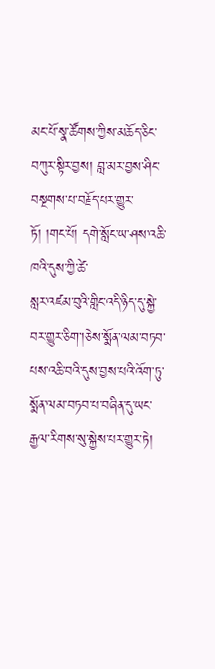མང་པོ་སྣ་ཚོགས་ཀྱིས་མཆོད་ཅིང་བཀུར་སྟིར་བྱས། བླ་མར་བྱས་ཤིང་བསྔགས་པ་བརྗོད་པར་གྱུར་ཏོ། །གང་པོ། དགེ་སློང་ཡ་ཤས་འཆི་ཁའི་དུས་ཀྱི་ཚེ་
སླར་འཛམ་བུའི་གླིང་འདི་ཉིད་དུ་སྐྱེ་བར་གྱུར་ཅིག་།ཅེས་སྨོན་ལམ་བཏབ་པས་འཆི་བའི་དུས་བྱས་པའི་འོག་ཏུ་སྨོན་ལམ་བཏབ་པ་བཞིན་དུ་ཡང་རྒྱལ་རིགས་སུ་སྐྱེས་པར་གྱུར་ཏེ།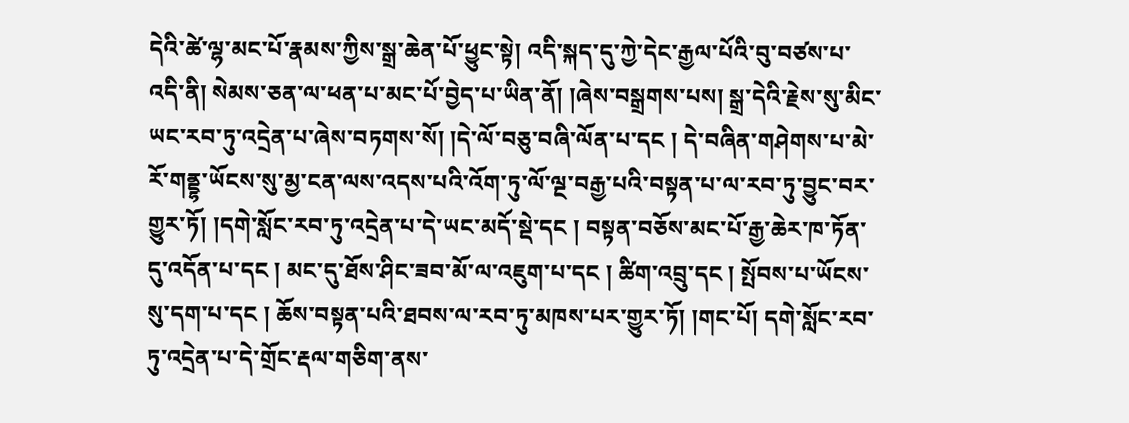དེའི་ཚེ་ལྷ་མང་པོ་རྣམས་ཀྱིས་སྒྲ་ཆེན་པོ་ཕྱུང་སྟེ། འདི་སྐད་དུ་ཀྱེ་དེང་རྒྱལ་པོའི་བུ་བཙས་པ་འདི་ནི། སེམས་ཅན་ལ་ཕན་པ་མང་པོ་བྱེད་པ་ཡིན་ནོ། །ཞེས་བསྒྲགས་པས། སྒྲ་དེའི་རྗེས་སུ་མིང་ཡང་རབ་ཏུ་འདྲེན་པ་ཞེས་བཏགས་སོ། །དེ་ལོ་བཅུ་བཞི་ལོན་པ་དང ། དེ་བཞིན་གཤེགས་པ་མེ་རོ་གནྡྷ་ཡོངས་སུ་མྱ་ངན་ལས་འདས་པའི་འོག་ཏུ་ལོ་ལྔ་བརྒྱ་པའི་བསྟན་པ་ལ་རབ་ཏུ་བྱུང་བར་གྱུར་ཏོ། །དགེ་སློང་རབ་ཏུ་འདྲེན་པ་དེ་ཡང་མདོ་སྡེ་དང ། བསྟན་བཅོས་མང་པོ་རྒྱ་ཆེར་ཁ་ཏོན་དུ་འདོན་པ་དང ། མང་དུ་ཐོས་ཤིང་ཟབ་མོ་ལ་འཇུག་པ་དང ། ཚིག་འབྲུ་དང ། སྤོབས་པ་ཡོངས་སུ་དག་པ་དང ། ཆོས་བསྟན་པའི་ཐབས་ལ་རབ་ཏུ་མཁས་པར་གྱུར་ཏོ། །གང་པོ། དགེ་སློང་རབ་ཏུ་འདྲེན་པ་དེ་གྲོང་རྡལ་གཅིག་ནས་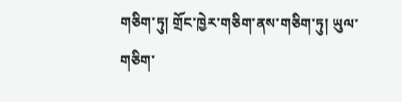གཅིག་ཏུ། གྲོང་ཁྱེར་གཅིག་ནས་གཅིག་ཏུ། ཡུལ་གཅིག་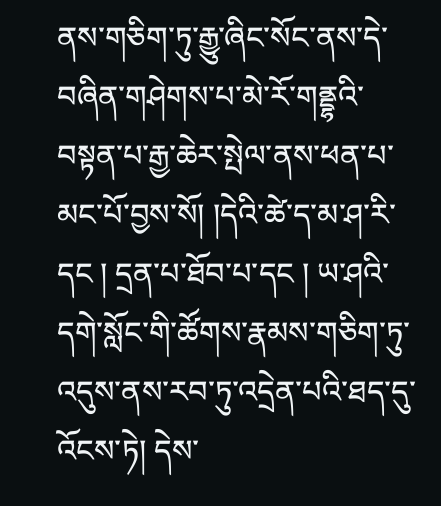ནས་གཅིག་ཏུ་རྒྱུ་ཞིང་སོང་ནས་དེ་བཞིན་གཤེགས་པ་མེ་རོ་གནྡྷའི་བསྟན་པ་རྒྱ་ཆེར་སྤེལ་ནས་ཕན་པ་མང་པོ་བྱས་སོ། །དེའི་ཚེ་ད་མ་ཤ་རི་དང ། དྲན་པ་ཐོབ་པ་དང ། ཡ་ཤའི་དགེ་སློང་གི་ཚོགས་རྣམས་གཅིག་ཏུ་འདུས་ནས་རབ་ཏུ་འདྲེན་པའི་ཐད་དུ་འོངས་ཏེ། དེས་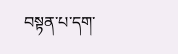བསྟན་པ་དག་